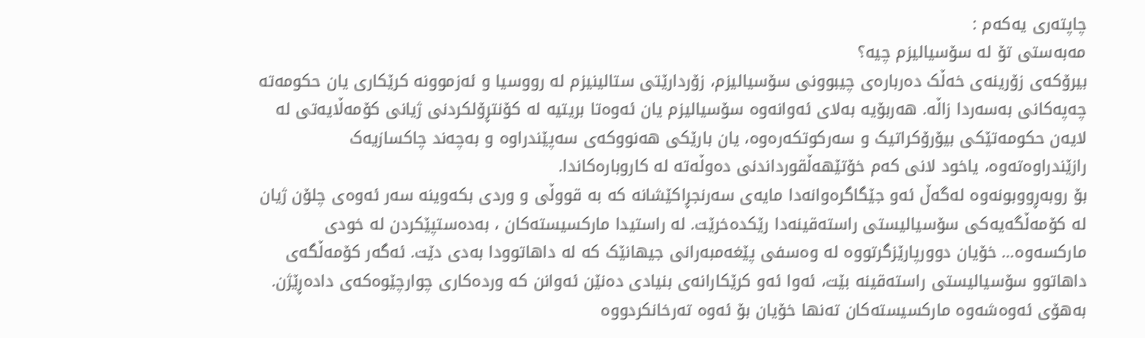چاپتەری یەکەم :
مەبەستی تۆ لە سۆسیالیزم چیە؟
بیرۆکەی زۆرینەی خەڵک دەربارەی چیبوونی سۆسیالیزم، زۆردارێتی ستالینیزم لە رووسیا و ئەزموونە کرێکاری یان حکومەتە چەپەکانی بەسەردا زاڵە. هەربۆیە بەلای ئەوانەوە سۆسیالیزم یان ئەوەتا بریتیە لە کۆنتڕۆلکردنی ژیانی کۆمەڵایەتی لە لایەن حکومەتێکی بیۆرۆکراتیک و سەرکوتکەرەوە، یان بارێکی هەنووکەی سەپێندراوە و بەچەند چاکسازیەک رازێندراوەتەوە، یاخود لانی کەم خۆتێهەڵقورداندنی دەوڵەتە لە کاروبارەکاندا.
بۆ روبەڕووبونەوە لەگەڵ ئەو جێگاگرەوانەدا مایەی سەرنجڕاکێشانە کە بە قووڵی و وردی بکەوینە سەر ئەوەی چلۆن ژیان لە کۆمەڵگەیەکی سۆسیالیستی راستەقینەدا رێکدەخرێت. لە راستیدا مارکسیستەکان ، بەدەستپێکردن لە خودی مارکسەوە… خۆیان دوورپارێزگرتووە لە وەسفی پێغەمبەرانی جیهانێک کە لە داهاتوودا بەدی دێت. ئەگەر کۆمەڵگەی داهاتوو سۆسیالیستی راستەقینە بێت، ئەوا ئەو کرێکارانەی بنیادی دەنێن ئەوانن کە وردەکاری چوارچێوەکەی دادەڕێژن.
بەهۆی ئەوەشەوە مارکسیستەکان تەنها خۆیان بۆ ئەوە تەرخانکردووە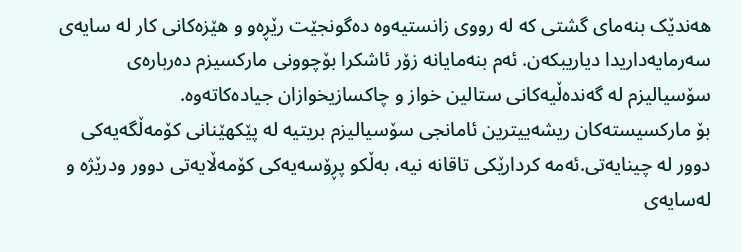هەندێک بنەمای گشتی کە لە رووی زانستیەوە دەگونجێت رێڕەو و هێزەکانی کار لە سایەی سەرمایەداریدا دیاریبکەن. ئەم بنەمایانە زۆر ئاشکرا بۆچوونی مارکسیزم دەربارەی سۆسیالیزم لە گەندەڵیەکانی ستالین خواز و چاکسازیخوازان جیادەکاتەوە.
بۆ مارکسیستەکان ریشەییترین ئامانجی سۆسیالیزم بریتیە لە پێکهێنانی کۆمەڵگەیەکی دوور لە چینایەتی.ئەمە کردارێکی تاقانە نیە، بەڵکو پڕۆسەیەکی کۆمەڵایەتی دوور ودرێژە و لەسایەی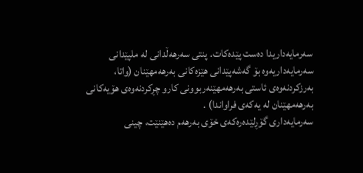سەرمایەداریدا دەست پێدەکات. پنتی سەرهەڵدانی لە ملپێدانی سەرمایەداریەوە بۆ گەشەپێدانی هێزەکانی بەرهەمهێنان (واتا، بەرزکردنەوەی ئاستی بەرهەمهێنەربوونی کارو چڕکردنەوەی هۆیەکانی بەرهەمهێنان لە یەکەی فراواندا) .
سەرمایەداری گۆڕلێدەرەکەی خۆی بەرهەم دەهێنێت، چینی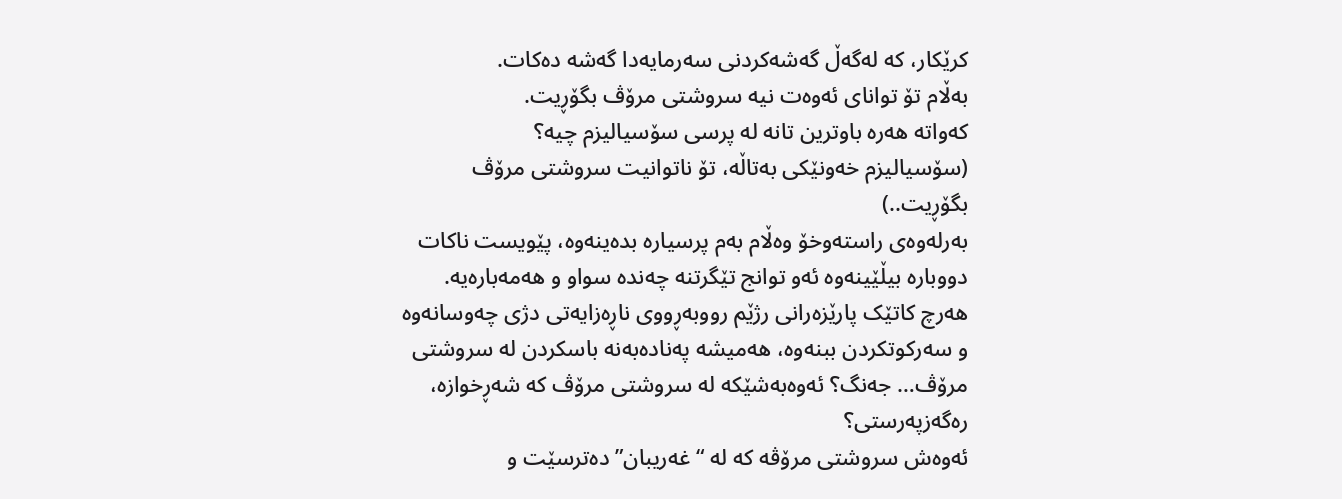کرێکار، کە لەگەڵ گەشەکردنی سەرمایەدا گەشە دەکات.
بەڵام تۆ توانای ئەوەت نیە سروشتی مرۆڤ بگۆڕیت.
کەواتە هەرە باوترین تانە لە پرسی سۆسیالیزم چیە؟
(سۆسیالیزم خەونێکی بەتاڵە، تۆ ناتوانیت سروشتی مرۆڤ بگۆڕیت..)
بەرلەوەی راستەوخۆ وەڵام بەم پرسیارە بدەینەوە، پێویست ناکات دووبارە بیڵێینەوە ئەو توانج تێگرتنە چەندە سواو و هەمەبارەیە. هەرچ کاتێک پارێزەرانی رژێم رووبەڕووی ناڕەزایەتی دژی چەوسانەوە و سەرکوتکردن ببنەوە، هەمیشە پەنادەبەنە باسکردن لە سروشتی مرۆڤ… جەنگ؟ ئەوەبەشێکە لە سروشتی مرۆڤ کە شەڕخوازە، رەگەزپەرستی؟
ئەوەش سروشتی مرۆڤە کە لە “غەریبان” دەترسێت و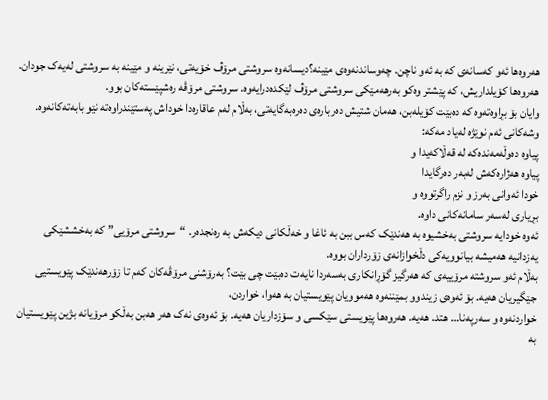هەروەها ئەو کەسانەی کە بە ئەو ناچن. چەوساندنەوەی مێینە؟دیسانەوە سروشتی مرۆڤ خۆیەتی، نێرینە و مێینە بە سروشتی لەیەک جودان.
هەروەها کۆیلداریش، کە پێشتر وەکو بەرهەمێکی سروشتی مرۆڤ لێکدەدرایەوە. سروشتی مرۆڤە رەشپێستەکان بوو.
وایان بۆ بڕاوەتەوە کە دەبێت کۆیلەبن، هەمان شتیش دەربارەی دەرەبەگایەتی، بەڵام لەم عاقارەدا خوداش پەستێندراوەتە نێو بابەتەکانەوە. وشەکانی ئەم نوێژە لەیاد مەکە:
پیاوە دەوڵەمەندەکە لە قەڵاکەیدا و
پیاوە هەژارەکەش لەبەر دەرگایدا
خودا ئەوانی بەرز و نزم راگرتووە و
بڕیاری لەسەر سامانەکانی داوە.
ئەوە خودایە سروشتی بەخشیوە بە هەندێک کەس ببن بە ئاغا و خەڵکانی دیکەش بە رەنجدەر. “سروشتی مرۆیی” کە بەخششێکی یەزدانیە هەمیشە بیانوویەکی دڵخوازانەی زۆرداران بووە.
بەڵام ئەو سروشتە مرۆییەی کە هەرگیز گۆڕانکاری بەسەردا نایەت دەبێت چی بێت؟ بەرۆشنی مرۆڤەکان کەم تا زۆرهەندێک پێویستیی جێگیریان هەیە. بۆ ئەوەی زیندوو بمێننەوە هەموویان پێویستیان بە هەوا، خواردن،
خواردنەوە و سەرپەنا… هتد. هەیە. هەروەها پێویستی سێکسی و سۆزداریان هەیە. بۆ ئەوەی نەک هەر هەبن بەڵکو مرۆیانە بژین پێویستیان بە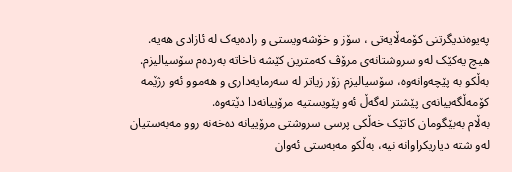پەیوەندیگرتنی کۆمەڵایەتی ، سۆز و خۆشەویستی و رادەیەک لە ئازادی هەیە. هیچ یەکێک لەو سروشتانەی مرۆڤ کەمترین کێشە ناخاتە بەردەم سۆسیالیزم. بەڵکو بە پێچەوانەوە، سۆسیالیزم زۆر زیاتر لە سەرمایەداری و هەموو ئەو رژێمە کۆمەڵگەییانەی پێشتر لەگەڵ ئەو پێویستیە مرۆییانەدا دێتەوە.
بەڵام بەبێگومان کاتێک خەڵکی پرسی سروشتی مرۆییانە دەخەنە روو مەبەستیان لەو شتە دیاریکراوانە نیە، بەڵکو مەبەستی ئەوان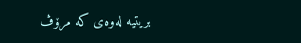بریتیە لەوەی کە مرۆڤ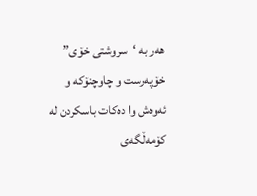هەر بە ‘سروشتی خۆی” خۆپەرست و چاوچنۆکە و ئەوەش وا دەکات باسکردن لە کۆمەڵگەی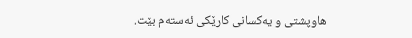هاوپشتی و یەکسانی کارێکی ئەستەم بێت.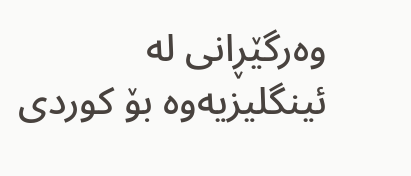وەرگێڕانی لە ئینگلیزیەوە بۆ کوردی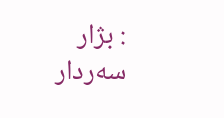: بژار سەردار